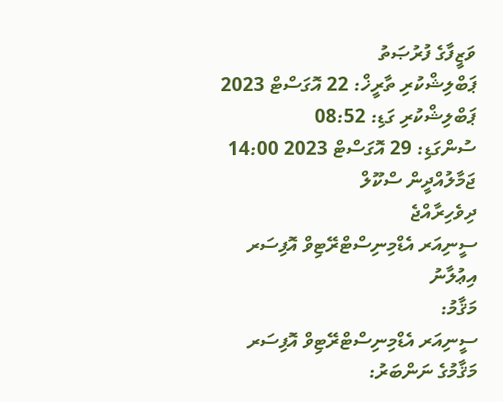ވަޒީފާގެ ފުރުޞަތު
ޕަބްލިޝްކުރި ތާރީޚް: 22 އޮގަސްޓް 2023
ޕަބްލިޝްކުރި ގަޑި: 08:52
ސުންގަޑި: 29 އޮގަސްޓް 2023 14:00
ޖަމާލުއްދީން ސްކޫލް
ދިވެހިރާއްޖެ
ސީނިއަރ އެޑްމިނިސްޓްރޭޓިވް އޮފިސަރ
އިޢުލާނު
މަޤާމު:
ސީނިއަރ އެޑްމިނިސްޓްރޭޓިވް އޮފިސަރ
މަޤާމުގެ ނަންބަރު: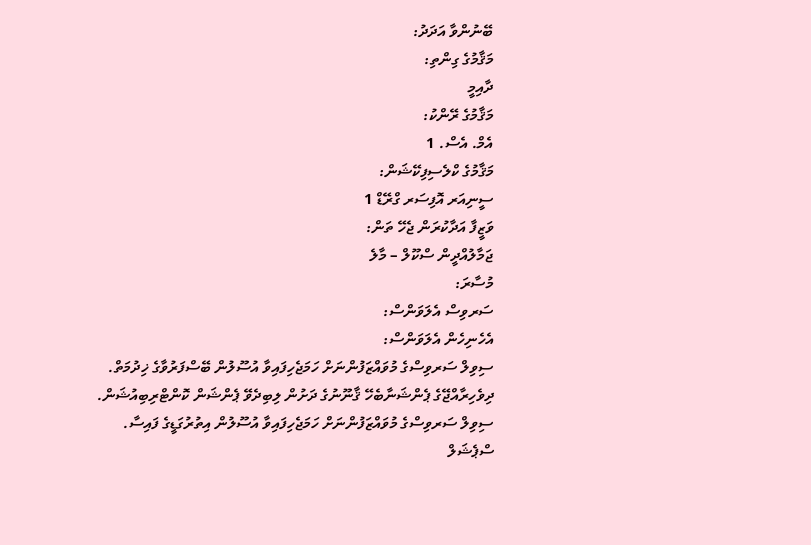ބޭނުންވާ އަދަދު:
މަޤާމުގެ ގިންތި:
ދާއިމީ
މަޤާމުގެ ރޭންކު:
އެމް. އެސް. 1
މަޤާމުގެ ކްލެސިފިކޭޝަން:
ސީނިއަރ އޮފިސަރ ގްރޭޑް 1
ވަޒީފާ އަދާކުރަން ޖެހޭ ތަން:
ޖަމާލުއްދީން ސްކޫލް – މާލެ
މުސާރަ:
ސަރވިސް އެލަވަންސް:
އެހެނިހެން އެލަވަންސް:
ސިވިލް ސަރވިސްގެ މުވައްޒަފުންނަށް ހަމަޖެހިފައިވާ އުސޫލުން ބޭސްފަރުވާގެ ޚިދުމަތް.
ދިވެހިރާއްޖޭގެ ޕެންޝަނާބެހޭ ޤާނޫނުގެ ދަށުން ލިބިދެވޭ ޕެންޝަން ކޮންޓްރިބިއުޝަން.
ސިވިލް ސަރވިސްގެ މުވައްޒަފުންނަށް ހަމަޖެހިފައިވާ އުސޫލުން އިތުރުގަޑީގެ ފައިސާ.
ސްޕެޝަލް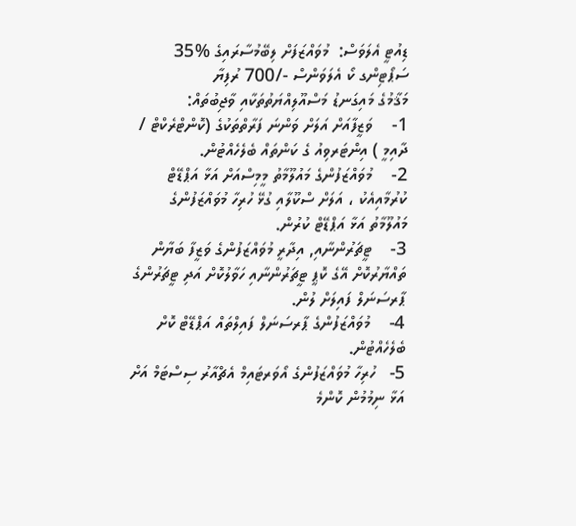ޑިއުޓީ އެލަވަސް:  މުވައްޒަފަށް ލިބޭމުސާރައިގެ %35
ސަޕޯޓިންގ ކޯ އެލަވަންސް -/700 ރުފިޔާ
މަޤާމުގެ މައިގަނޑު މަސްއޫލިއްޔަތުތަކާއި ވާޖިބުތައް:
1-    ވަޒީފާއަށް އަލަށް ވަންނަ ފަރާތްތަކުގެ (ކޮންޓްރެކްޓް / ދާއިމީ ) އިންޓަރވިއު ގެ ކަންތައް ބެލެހެއްޓުން.
2-    މުވައްޒަފުންގެ މައުލޫމާތު މީމިސްއަށް އަޅާ އަޕްޑޭޓް ކުރުމާއިއެކު ، އަލަށް ސްކޫލާއި ގުޅޭ ހުރިހާ މުވައްޒަފުންގެ މައުލޫމާތު އަޅާ އަޕްޑޭޓް ކުރުން.
3-    ޓީޗަރުންނާއި, އިދާރީ މުވައްޒަފުންގެ ވަޒީފާ ބަޔާން ތައްޔާރުކޮށް އޭގެ ކޮޕީ ޓީޗަރުންނާއި ހަވާލުކޮށް އަދި ޓީޗަރުންގެ ޕާރސަނަލް ފައިލަށް ލުން.
4-    މުވައްޒަފުންގެ ޕާރސަނަލް ފައިލްތައް އަޕްޑޭޓް ކޮށް ބެލެހެއްޓުން.
5-   ހުރިހާ މުވައްޒަފުންގެ އޯވަރޓައިމް އެޗްއާރު ސިސްޓަމް އަށް އަޅާ ނިމުމުން ކޮންމެ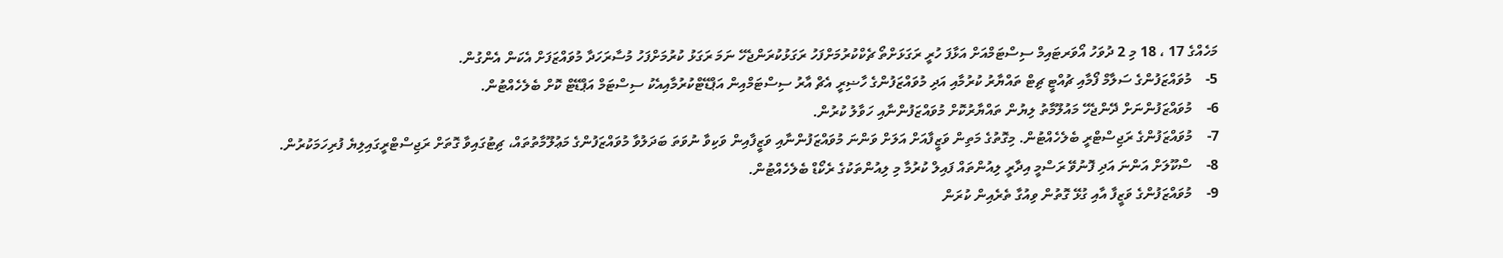މަހެއްގެ 17 ، 18 މި 2 ދުވަހު އޯވަރޓައިމް ސިސްޓަމްއަށް އަޅާފަ ހުރީ ރަގަޅަށްތޯ ޗެކްކުރުމަށްފަހު ރަގަޅުކުރަންޖެހޭ ނަމަ ރަގަޅު ކުރުމަށްފަހު މުސާރަހަދާ މުވައްޒަފަށް އެކަން އެންގުން.
5-    މުވައްޒަފުންގެ ސަލާމް ފޯމާއި ޗުއްޓީ ޗިޓް ތައްޔާރު ކުރުމާއި އަދި މުވައްޒަފުންގެ ހާޟިރީ އެޗް އާރު ސިސްޓަމްއިން އަޕްޑޭޓްކުރުމާއިއެކު ސިސްޓަމް އަޕްޑޭޓް ކޮށް ބެލެހެއްޓުން.
6-    މުވައްޒަފުންނަށް ދޭންޖެހޭ މައުލޫމާތު ލިޔުން ތައްޔާރުކޮށް މުވައްޒަފުންނާއި ހަވާލު ކުރުން.
7-    މުވައްޒަފުންގެ ރަޖިސްޓްރީ ބެލެހެއްޓުން. މިގޮތުގެ މަތިން ވަޒީފާއަށް އަލަށް ވަންނަ މުވައްޒަފުންނާއި ވަޒީފާއިން ވަކިވާ ނުވަތަ ބަދަލުވާ މުވައްޒަފުންގެ މަޢުލޫމާތުތައް، ޗިޓުގައިވާ ގޮތަށް ރަޖިސްޓްރީގައިލިޔެ ފުރިހަމަކުރުން.
8-    ސްކޫލަށް އަންނަ އަދި ފޮނުވޭ ރަސްމީ އިދާރީ ލިއުންތައް ފައިލް ކުރުމާ މި ލިއުންތަކުގެ ރެކޯޑް ބެލެހެއްޓުން.
9-    މުވައްޒަފުންގެ ވަޒީފާ އާއި ގުޅޭ ގޮތުން ވިއުގާ ތެރެއިން ކުރަން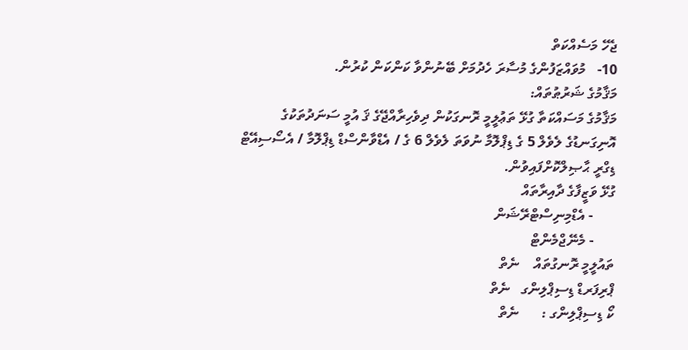ޖެހޭ މަސެއްކަތް
10-   މުވައްޒަފުންގެ މުސާރަ ހެދުމަށް ބޭނުންވާ ކަންކަން ކުރުން.
މަޤާމުގެ ޝަރުޠުތައް:
މަޤާމުގެ މަސައްކަތާ ގުޅޭ ތަޢުލީމީ ރޮނގަކުން ދިވެހިރާއްޖޭގެ ޤަ އުމީ ސަނަދުތަކުގެ އޮނިގަނޑުގެ ލެވެލް 5 ގެ ޑިޕްލޮމާ ނުވަތަ ލެވެލް 6 ގެ / އެޑްވާންސްޑް ޑިޕްލޮމާ / އެސޯސިއޭޓް ޑިގްރީ ޙާޞިލްކޮށްފައިވުން.
ގުޅޭ ވަޒީފާގެ ދާއިރާތައް
      - އެޑްމިނިސްޓްރޭޝަން
      - މެނޭޖްމެންޓް
ތައުލީމީ ރޮނގުތައް    ނެތް
ޕްރިފަރޑް ޑިސިޕްލިންގ   ނެތް
ކޯ ޑިސިޕްލިންގ :      ނެތް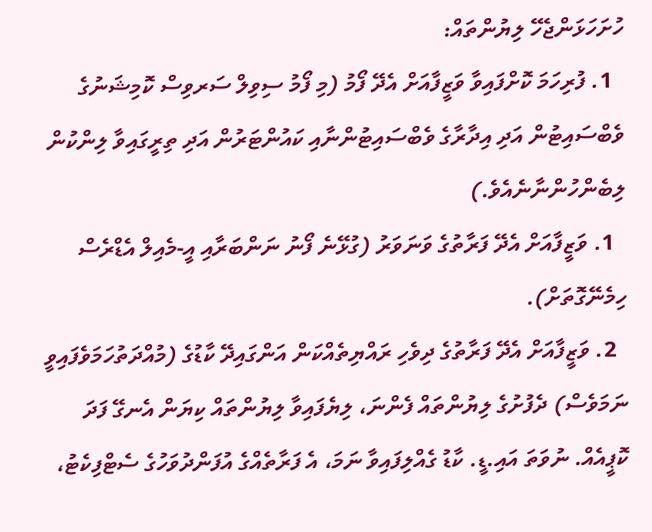ހުށަހަޅަންޖެހޭ ލިޔުންތައް:
  1. ފުރިހަމަ ކޮށްފައިވާ ވަޒީފާއަށް އެދޭ ފޯމު (މި ފޯމު ސިވިލް ސަރވިސް ކޮމިޝަނުގެ ވެބްސައިޓުން އަދި އިދާރާގެ ވެބްސައިޓުންނާއި ކައުންޓަރުން އަދި ތިރީގައިވާ ލިންކުން ލިބެންހުންނާނެއެވެ.)
  1. ވަޒީފާއަށް އެދޭ ފަރާތުގެ ވަނަވަރު (ގުޅޭނެ ފޯނު ނަންބަރާއި އީ-މެއިލް އެޑްރެސް ހިމެނޭގޮތަށް).
  2. ވަޒީފާއަށް އެދޭ ފަރާތުގެ ދިވެހި ރައްޔިތެއްކަން އަންގައިދޭ ކާޑުގެ (މުއްދަތުހަމަވެފައިވީ ނަމަވެސް) ދެފުށުގެ ލިޔުންތައް ފެންނަ، ލިޔެފައިވާ ލިޔުންތައް ކިޔަން އެނގޭ ފަދަ ކޮޕީއެއް. ނުވަތަ އައި.ޑީ. ކާޑު ގެއްލިފައިވާ ނަމަ، އެ ފަރާތެއްގެ އުފަންދުވަހުގެ ސެޓްފިކެޓު،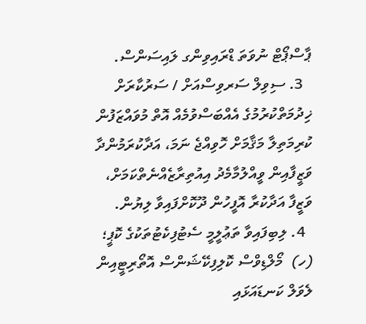ޕާސްޕޯޓް ނުވަތަ ޑްރައިވިންގ ލައިސަންސް.
  3. ސިވިލް ސަރވިސްއަށް / ސަރުކާރަށް ޚިދުމަތްކުރުމުގެ އެއްބަސްވުމެއް އޮތް މުވައްޒަފުން ކުރިމަތިލާ މަޤާމަށް ހޮވިއްޖެ ނަމަ، އަދާކުރަމުންދާ ވަޒީފާއިން ވީއްލުމާމެދު އިއުތިރާޒެއްނެތްކަމަށް، ވަޒީފާ އަދާކުރާ އޮފީހުން ދޫކޮށްފައިވާ ލިޔުން.
  4. ލިބިފައިވާ ތަޢުލީމީ ސެޓުފިކެޓުތަކުގެ ކޮޕީ؛
(ހ)  މޯލްޑިވްސް ކޮލިފިކޭޝަންސް އޮތޯރިޓީއިން ލެވަލް ކަނޑައަޅައި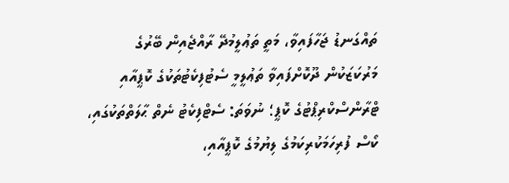ތައްގަނޑު ޖަހާފައިވާ، މަތީ ތަޢުލީމުދޭ ރާއްޖެއިން ބޭރުގެ މަރުކަޒަކުން ދޫކޮށްފައިވާ ތަޢުލީމީ ސެޓުފިކެޓުތަކުގެ ކޮޕީއާއި ޓްރާންސްކްރިޕްޓުގެ ކޮޕީ؛ ނުވަތަ: ސެޓްފިކެޓު ނެތް ޙާލަތްތަކުގައި، ކޯސް ފުރިހަމަކުރިކަމުގެ ލިޔުމުގެ ކޮޕީއާއި،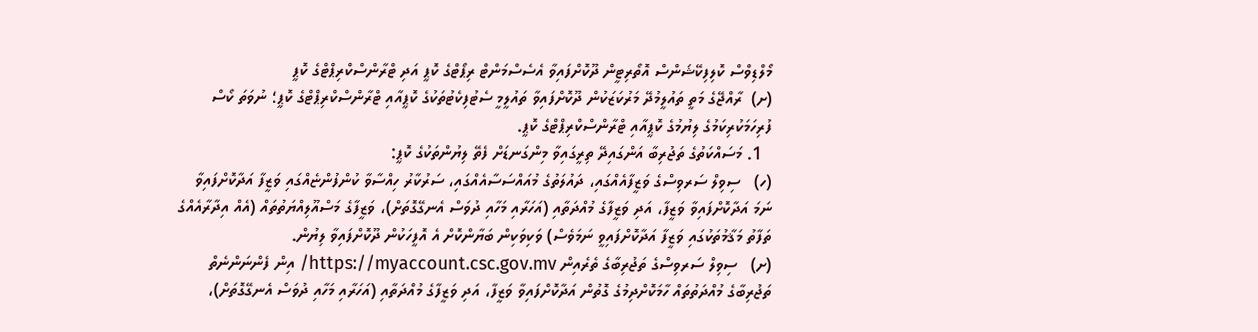މޯލްޑިވްސް ކޮލިފިކޭޝަންސް އޮތޯރިޓީން ދޫކޮށްފައިވާ އެސެސްމަންޓް ރިޕޯޓްގެ ކޮޕީ އަދި ޓްރާންސްކްރިޕްޓްގެ ކޮޕީ
(ށ)  ރާއްޖޭގެ މަތީ ތައުލީމުދޭ މަރުކަޒަކުން ދޫކޮށްފައިވާ ތައުލީމީ ސެޓުފިކެޓުތަކުގެ ކޮޕީއާއި ޓްރާންސްކްރިޕްޓްގެ ކޮޕީ؛ ނުވަތަ ކޯސް ފުރިހަމަކުރިކަމުގެ ލިޔުމުގެ ކޮޕީއާއި ޓްރާންސްކްރިޕްޓްގެ ކޮޕީ.
  1. މަސައްކަތުގެ ތަޖުރިބާ އަންގައިދޭ ތިރީގައިވާ މިންގަނޑަށް ފެތޭ ލިޔުންތަކުގެ ކޮޕީ:
(ހ)   ސިވިލް ސަރވިސްގެ ވަޒީފާއެއްގައި، ދައުލަތުގެ މުއައްސަސާއެއްގައި، ސަރުކާރު ހިއްސާވާ ކުންފުންޏެއްގައި ވަޒީފާ އަދާކޮށްފައިވާ ނަމަ އަދާކޮށްފައިވާ ވަޒީފާ، އަދި ވަޒީފާގެ މުއްދަތާއި (އަހަރާއި މަހާއި ދުވަސް އެނގޭގޮތަށް)، ވަޒީފާގެ މަސްއޫލިއްޔަތުތައް (އެއް އިދާރާއެއްގެ ތަފާތު މަޤާމުތަކުގައި ވަޒީފާ އަދާކޮށްފައިވީ ނަމަވެސް) ވަކިވަކިން ބަޔާންކޮށް އެ އޮފީހަކުން ދޫކޮށްފައިވާ ލިޔުން.
(ށ)   ސިވިލް ސަރވިސްގެ ތަޖުރިބާގެ ތެރެއިން https://myaccount.csc.gov.mv/ އިން ފެންނަންނެތް ތަޖުރިބާގެ މުއްދަތުތައް ހާމަކޮށްދިމުގެ ގޮތުން އަދާކޮށްފައިވާ ވަޒީފާ، އަދި ވަޒީފާގެ މުއްދަތާއި (އަހަރާއި މަހާއި ދުވަސް އެނގޭގޮތަށް)،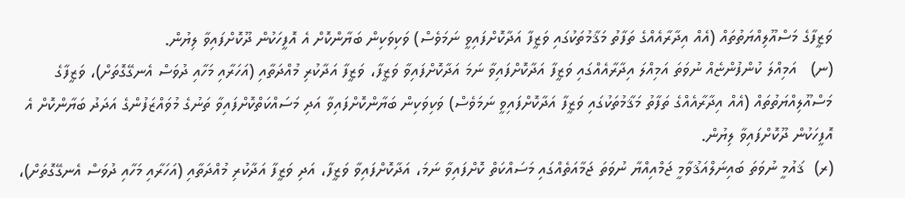ވަޒީފާގެ މަސްއޫލިއްޔަތުތައް (އެއް އިދާރާއެއްގެ ތަފާތު މަޤާމުތަކުގައި ވަޒީފާ އަދާކޮށްފައިވީ ނަމަވެސް) ވަކިވަކިން ބަޔާންކޮށް އެ އޮފީހަކުން ދޫކޮށްފައިވާ ލިޔުން.
(ނ)   އަމިއްލަ ކުންފުންޏެއް ނުވަތަ އަމިއްލަ އިދާރާއެއްގައި ވަޒީފާ އަދާކޮށްފައިވާ ނަމަ އަދާކޮށްފައިވާ ވަޒީފާ، ވަޒީފާ އަދާކުރި މުއްދަތާއި (އަހަރާއި މަހާއި ދުވަސް އެނގޭގޮތަށް)، ވަޒީފާގެ މަސްއޫލިއްޔަތުތައް (އެއް އިދާރާއެއްގެ ތަފާތު މަޤާމުތަކުގައި ވަޒީފާ އަދާކޮށްފައިވީ ނަމަވެސް) ވަކިވަކިން ބަޔާންކޮށްފައިވާ އަދި މަސައްކަތްކޮށްފައިވާ ތަނުގެ މުވައްޒަފުންގެ އަދަދު ބަޔާންކޮށް އެ އޮފީހަކުން ދޫކޮށްފައިވާ ލިޔުން.
(ރ)  ޤައުމީ ނުވަތަ ބައިނަލްއަޤުވާމީ ޖަމްއިއްޔާ ނުވަތަ ޖަމާއަތެއްގައި މަސައްކަތް ކޮށްފައިވާ ނަމަ، އަދާކޮށްފައިވާ ވަޒީފާ، އަދި ވަޒީފާ އަދާކުރި މުއްދަތާއި (އަހަރާއި މަހާއި ދުވަސް އެނގޭގޮތަށް)،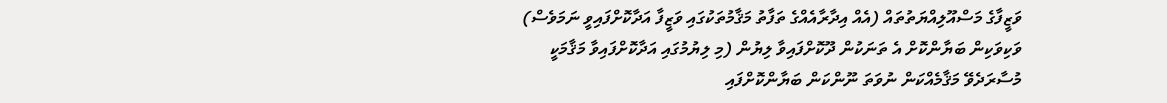ވަޒީފާގެ މަސްއޫލިއްޔަތުތައް (އެއް އިދާރާއެއްގެ ތަފާތު މަޤާމުތަކުގައި ވަޒީފާ އަދާކޮށްފައިވީ ނަމަވެސް) ވަކިވަކިން ބަޔާންކޮށް އެ ތަނަކުން ދޫކޮށްފައިވާ ލިޔުން (މި ލިޔުމުގައި އަދާކޮށްފައިވާ މަޤާމަކީ މުސާރަދެވޭ މަޤާމެއްކަން ނުވަތަ ނޫންކަން ބަޔާންކޮށްފައި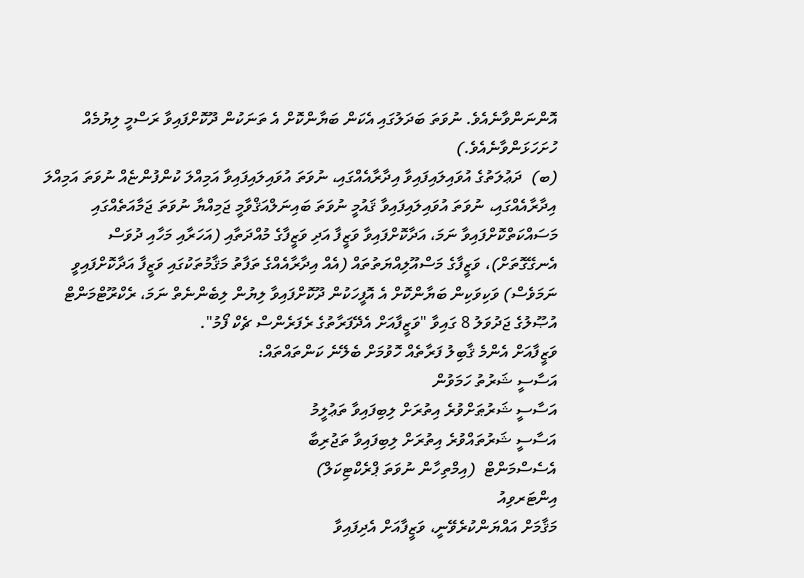އޮންނަންވާނެއެވެ. ނުވަތަ ބަދަލުގައި އެކަން ބަޔާންކޮށް އެ ތަނަކުން ދޫކޮށްފައިވާ ރަސްމީ ލިޔުމެއް ހުށަހަޅަންވާނެއެވެ.)
(ބ)  ދަޢުލަތުގެ އުވައިލައިފައިވާ އިދާރާއެއްގައި، ނުވަތަ އުވައިލައިފައިވާ އަމިއްލަ ކުންފުންޏެއް ނުވަތަ އަމިއްލަ އިދާރާއެއްގައި، ނުވަތަ އުވައިލައިފައިވާ ޤައުމީ ނުވަތަ ބައިނަލްއަޤްވާމީ ޖަމިއްޔާ ނުވަތަ ޖަމާއަތެއްގައި މަސައްކަތްކޮށްފައިވާ ނަމަ، އަދާކޮށްފައިވާ ވަޒީފާ އަދި ވަޒީފާގެ މުއްދަތާއި (އަހަރާއި މަހާއި ދުވަސް އެނގޭގޮތަށް)، ވަޒީފާގެ މަސްއޫލިއްޔަތުތައް (އެއް އިދާރާއެއްގެ ތަފާތު މަޤާމުތަކުގައި ވަޒީފާ އަދާކޮށްފައިވީ ނަމަވެސް) ވަކިވަކިން ބަޔާންކޮށް އެ އޮފީހަކުން ދޫކޮށްފައިވާ ލިޔުން ލިބެންނެތް ނަމަ، ރެކްރޫޓްމަންޓް އުޞޫލުގެ ޖަދުވަލު 8 ގައިވާ "ވަޒީފާއަށް އެދޭފަރާތުގެ ރެފަރެންސް ޗެކް ފޯމު".
ވަޒީފާއަށް އެންމެ ޤާބިލު ފަރާތެއް ހޮވުމަށް ބެލޭނެ ކަންތައްތައް:
އަސާސީ ޝަރުތު ހަމަވުން
އަސާސީ ޝަރުޠަށްވުރެ އިތުރަށް ލިބިފައިވާ ތަޢުލީމު
އަސާސީ ޝަރުތައްވުރެ އިތުރަށް ލިބިފައިވާ ތަޖުރިބާ
އެސެސްމަންޓް  (އިމްތިހާން ނުވަތަ ޕްރެކްޓިކަލް)
އިންޓަރވިއު
މަޤާމަށް އައްޔަންކުރެވޭނީ، ވަޒީފާއަށް އެދިފައިވާ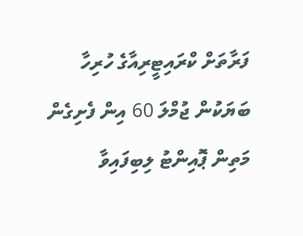ފަރާތަށް ކްރައިޓީރިއާގެ ހުރިހާ ބަޔަކުން ޖުމްލަ 60 އިން ފެށިގެން މަތިން ޕޮއިންޓު ލިބިފައިވާ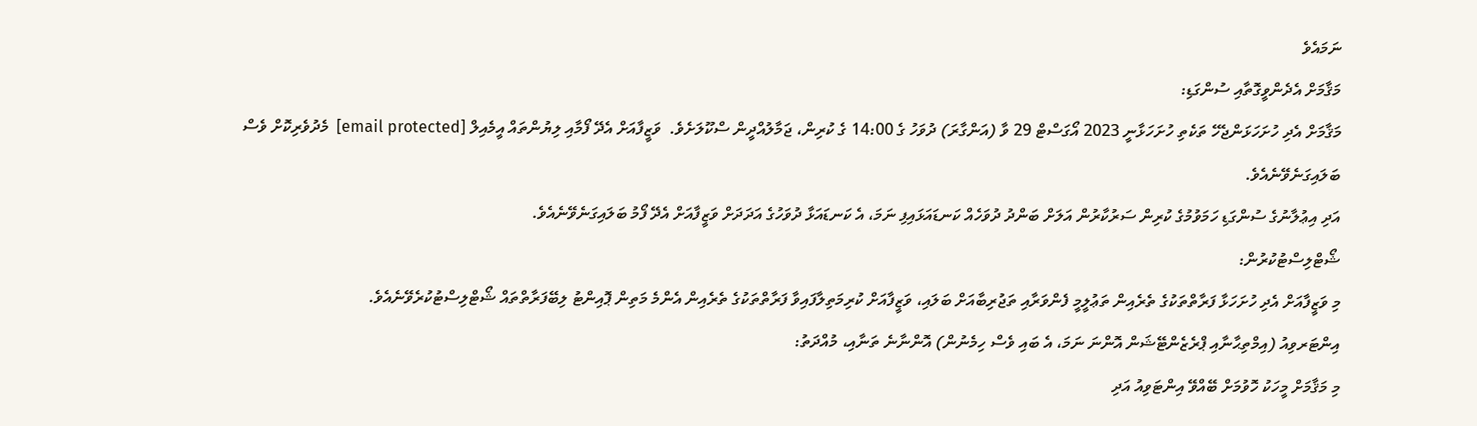ނަމައެވެ
މަޤާމަށް އެދެންވީގޮތާއި ސުންގަޑި:
މަޤާމަށް އެދި ހުށަހަޅަންޖެހޭ ތަކެތި ހުށަހަޅާނީ 2023 އޯގަސްޓް 29 ވާ (އަންގާރަ) ދުވަހު ގެ 14:00 ގެ ކުރިން، ޖަމާލުއްދީން ސްކޫލަށެވެ.  ވަޒީފާއަށް އެދޭ ފޯމާއި ލިޔުންތައް އީމެއިލް [email protected]  މެދުވެރިކޮށް ވެސް ބަލައިގަނެވޭނެއެވެ.
އަދި އިޢުލާނުގެ ސުންގަޑި ހަމަވުމުގެ ކުރިން ސަރުކާރުން އަލަށް ބަންދު ދުވަހެއް ކަނޑައަޅައިފި ނަމަ، އެ ކަނޑައަޅާ ދުވަހުގެ އަދަދަށް ވަޒީފާއަށް އެދޭ ފޯމު ބަލައިގަނެވޭނެއެވެ.
ޝޯޓްލިސްޓުކުރުން:
މި ވަޒީފާއަށް އެދި ހުށަހަޅާ ފަރާތްތަކުގެ ތެރެއިން ތަޢުލީމީ ފެންވަރާއި ތަޖުރިބާއަށް ބަލައި، ވަޒީފާއަށް ކުރިމަތިލާފައިވާ ފަރާތްތަކުގެ ތެރެއިން އެންމެ މަތިން ޕޮއިންޓު ލިބޭފަރާތްތައް ޝޯޓްލިސްޓުކުރެވޭނެއެވެ.
އިންޓަރވިއު (އިމްތިޙާނާއި ޕްރެޒެންޓޭޝަން އޮންނަ ނަމަ، އެ ބައި ވެސް ހިމެނުން) އޮންނާނެ ތަނާއި، މުއްދަތު:
މި މަޤާމަށް މީހަކު ހޮވުމަށް ބޭއްވޭ އިންޓަވިއު އަދި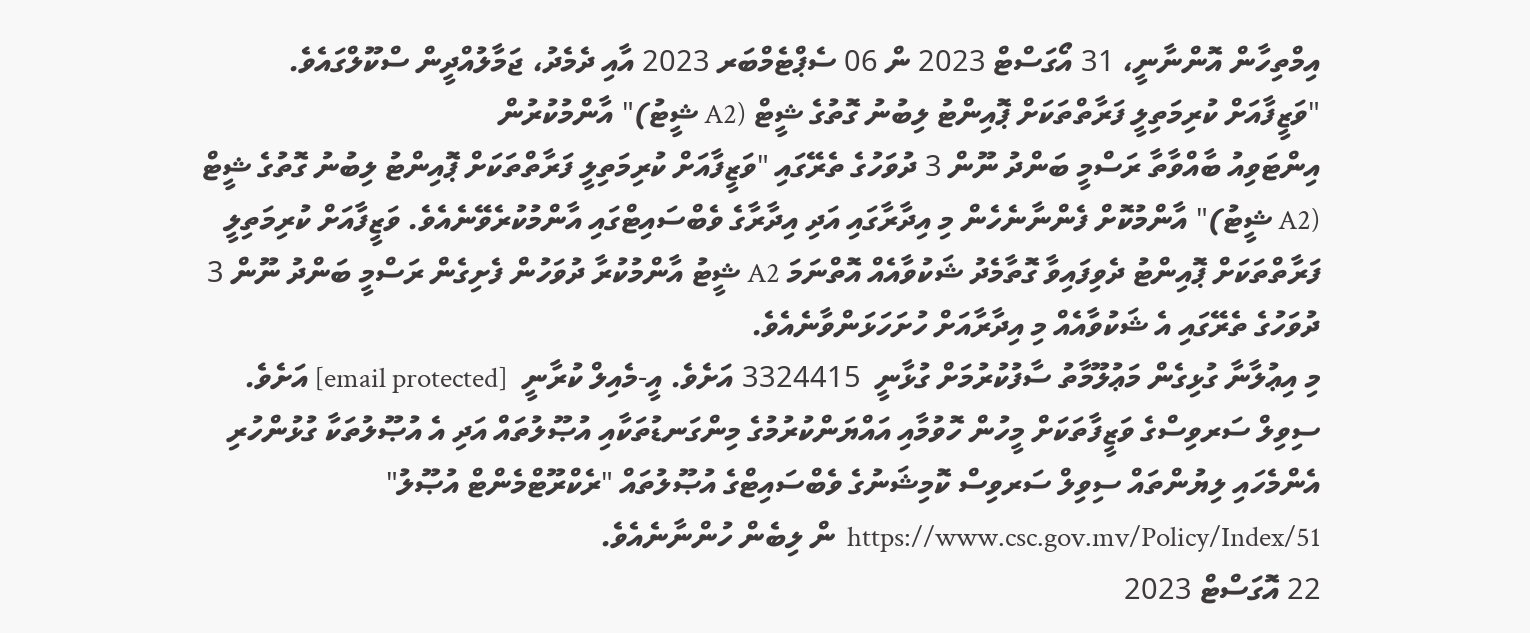އިމްތިހާން އޮންނާނީ، 31 އޯގަސްޓް 2023 ން 06 ސެޕްޓެމްބަރ 2023 އާއި ދެމެދު، ޖަމާލުއްދީން ސްކޫލްގައެވެ.
"ވަޒީފާއަށް ކުރިމަތިލީ ފަރާތްތަކަށް ޕޮއިންޓު ލިބުނު ގޮތުގެ ޝީޓް (A2 ޝީޓު)" އާންމުކުރުން
އިންޓަވިއު ބާއްވާތާ ރަސްމީ ބަންދު ނޫން 3 ދުވަހުގެ ތެރޭގައި "ވަޒީފާއަށް ކުރިމަތިލީ ފަރާތްތަކަށް ޕޮއިންޓު ލިބުނު ގޮތުގެ ޝީޓް (A2 ޝީޓު)" އާންމުކޮށް ފެންނާނެހެން މި އިދާރާގައި އަދި އިދާރާގެ ވެބްސައިޓްގައި އާންމުކުރެވޭނެއެވެ. ވަޒީފާއަށް ކުރިމަތިލީ ފަރާތްތަކަށް ޕޮއިންޓު ދެވިފައިވާ ގޮތާމެދު ޝަކުވާއެއް އޮތްނަމަ A2 ޝީޓު އާންމުކުރާ ދުވަހުން ފެށިގެން ރަސްމީ ބަންދު ނޫން 3 ދުވަހުގެ ތެރޭގައި އެ ޝަކުވާއެއް މި އިދާރާއަށް ހުށަހަޅަންވާނެއެވެ.
މި އިޢުލާނާ ގުޅިގެން މަޢުލޫމާތު ސާފުކުރުމަށް ގުޅާނީ  3324415 އަށެވެ. އީ-މެއިލް ކުރާނީ  [email protected] އަށެވެ.
ސިވިލް ސަރވިސްގެ ވަޒީފާތަކަށް މީހުން ހޮވުމާއި އައްޔަންކުރުމުގެ މިންގަނޑުތަކާއި އުޞޫލުތައް އަދި އެ އުޞޫލުތަކާ ގުޅުންހުރި އެންމެހައި ލިޔުންތައް ސިވިލް ސަރވިސް ކޮމިޝަނުގެ ވެބްސައިޓްގެ އުޞޫލުތައް "ރެކްރޫޓްމެންޓް އުޞޫލު"  https://www.csc.gov.mv/Policy/Index/51  ން ލިބެން ހުންނާނެއެވެ.
22 އޮގަސްޓް 2023